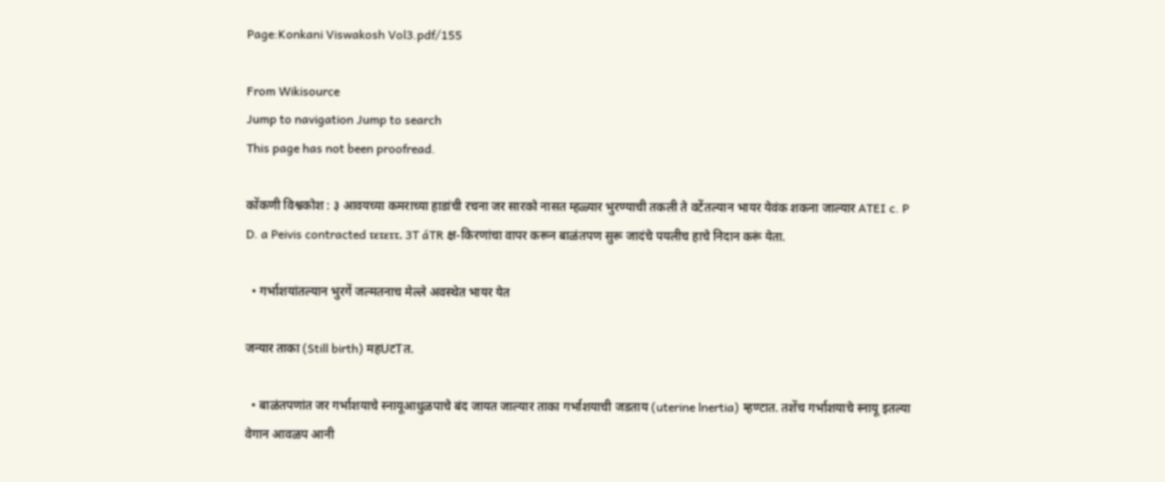Page:Konkani Viswakosh Vol3.pdf/155

From Wikisource
Jump to navigation Jump to search
This page has not been proofread.

कोंकणी विश्वकोश : ३ आवयच्या कमराच्या हाडांची रचना जर सारको नासत म्हळ्यार भुरण्याची तकली ते वटेंतल्यान भायर येवंक शकना जाल्यार ATEI c. P D. a Peivis contracted τετεττ. 3T áTR क्ष-किरणांचा वापर करून बाळंतपण सुरू जादंचे पयलीच हाचे निदान करूं येता.

  • गर्भाशयांतल्यान भुरगें जल्मतनाच मेल्ले अवस्थेत भायर येत

जन्यार ताका (Still birth) महUटTत.

  • बाळंतपणांत जर गर्भाशयाचे स्नायूआधुळपाचे बंद जायत जाल्यार ताका गर्भाशयाची जडताय (uterine lnertia) म्हण्टात. तशेंच गर्भाशयाचे स्नायू इतल्या वेगान आवळप आनी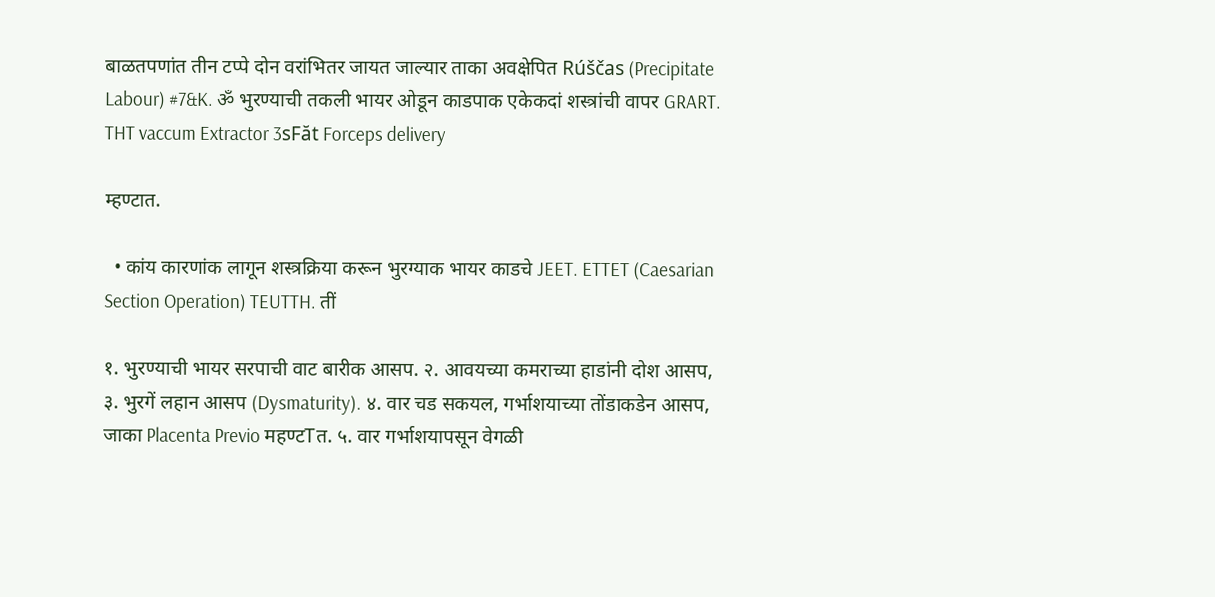बाळतपणांत तीन टप्पे दोन वरांभितर जायत जाल्यार ताका अवक्षेपित Rúščas (Precipitate Labour) #7&K. ॐ भुरण्याची तकली भायर ओडून काडपाक एकेकदां शस्त्रांची वापर GRART. THT vaccum Extractor 3sFăt Forceps delivery

म्हण्टात.

  • कांय कारणांक लागून शस्त्रक्रिया करून भुरग्याक भायर काडचे JEET. ETTET (Caesarian Section Operation) TEUTTH. तीं

१. भुरण्याची भायर सरपाची वाट बारीक आसप. २. आवयच्या कमराच्या हाडांनी दोश आसप, ३. भुरगें लहान आसप (Dysmaturity). ४. वार चड सकयल, गर्भाशयाच्या तोंडाकडेन आसप, जाका Placenta Previo महण्टTत. ५. वार गर्भाशयापसून वेगळी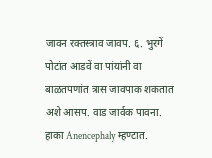जावन रक्तस्त्राव जावप. ६. भुरगें पोटांत आडवें वा पांयांनी वा बाळतपणांत त्रास जावपाक शकतात अशे आसप. वाड जार्वक पावना. हाका Anencephaly म्हण्टात.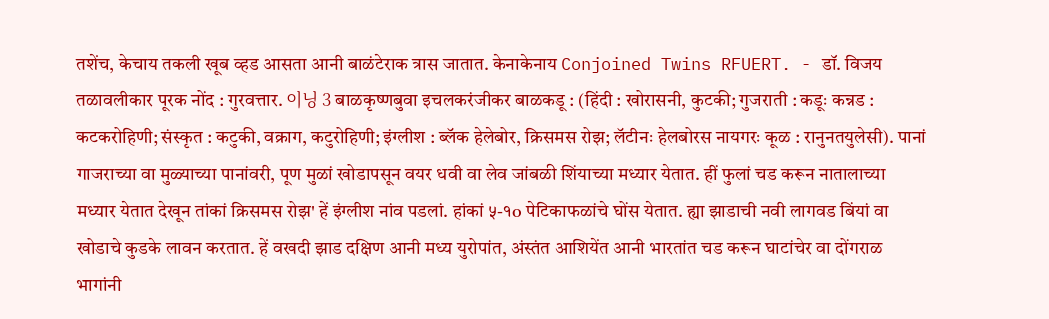तशेंच, केचाय तकली खूब व्हड आसता आनी बाळंटेराक त्रास जातात. केनाकेनाय Conjoined Twins RFUERT. - डॉ. विजय तळावलीकार पूरक नोंद : गुरवत्तार. 이닝 3 बाळकृष्णबुवा इचलकरंजीकर बाळकडू : (हिंदी : खोरासनी, कुटकी; गुजराती : कडूः कन्नड : कटकरोहिणी; संस्कृत : कटुकी, वक्राग, कटुरोहिणी; इंग्लीश : ब्लॅक हेलेबोर, क्रिसमस रोझ; लॅटीनः हेलबोरस नायगरः कूळ : रानुनतयुलेसी). पानां गाजराच्या वा मुळ्याच्या पानांवरी, पूण मुळां खोडापसून वयर धवी वा लेव जांबळी शिंयाच्या मध्यार येतात. हीं फुलां चड करून नातालाच्या मध्यार येतात देखून तांकां क्रिसमस रोझ' हें इंग्लीश नांव पडलां. हांकां ५-१o पेटिकाफळांचे घोंस येतात. ह्या झाडाची नवी लागवड बिंयां वा खोडाचे कुडके लावन करतात. हें वखदी झाड दक्षिण आनी मध्य युरोपांत, अंस्तंत आशियेंत आनी भारतांत चड करून घाटांचेर वा दोंगराळ भागांनी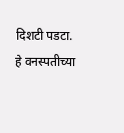दिशटी पडटा. हे वनस्पतीच्या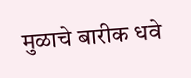मुळाचे बारीक धवे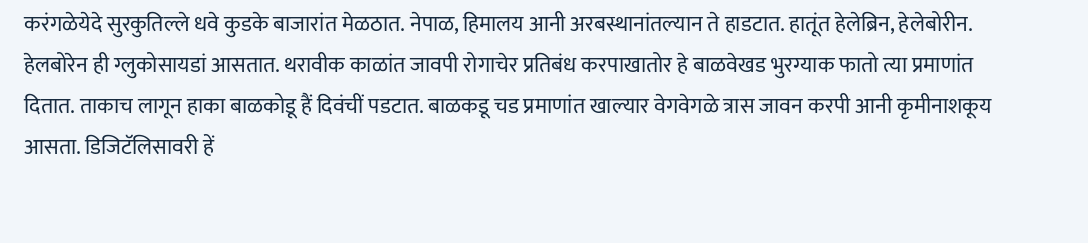करंगळेयेदे सुरकुतिल्ले धवे कुडके बाजारांत मेळठात. नेपाळ, हिमालय आनी अरबस्थानांतल्यान ते हाडटात. हातूंत हेलेब्रिन, हेलेबोरीन. हेलबोरेन ही ग्लुकोसायडां आसतात. थरावीक काळांत जावपी रोगाचेर प्रतिबंध करपाखातोर हे बाळवेखड भुरग्याक फातो त्या प्रमाणांत दितात. ताकाच लागून हाका बाळकोडू हैं दिवंचीं पडटात. बाळकडू चड प्रमाणांत खाल्यार वेगवेगळे त्रास जावन करपी आनी कृमीनाशकूय आसता. डिजिटॅलिसावरी हें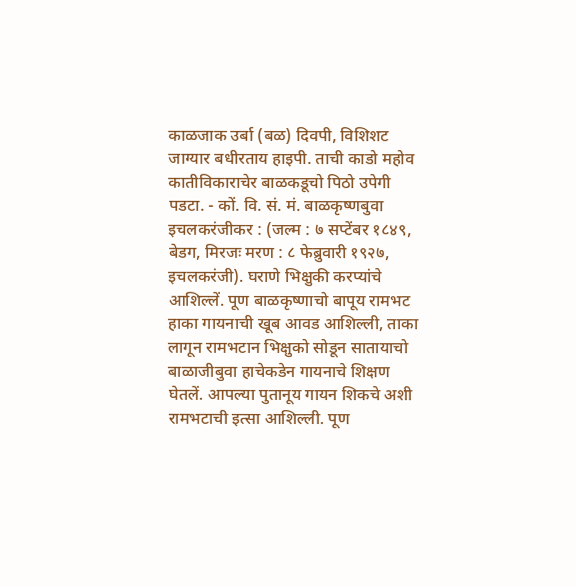काळजाक उर्बा (बळ) दिवपी, विशिशट जाग्यार बधीरताय हाइपी. ताची काडो महोव कातीविकाराचेर बाळकडूचो पिठो उपेगी पडटा. - कों. वि. सं. मं. बाळकृष्णबुवा इचलकरंजीकर : (जल्म : ७ सप्टेंबर १८४९, बेडग, मिरजः मरण : ८ फेब्रुवारी १९२७, इचलकरंजी). घराणे भिक्षुकी करप्यांचे आशिल्लें. पूण बाळकृष्णाचो बापूय रामभट हाका गायनाची खूब आवड आशिल्ली, ताका लागून रामभटान भिक्षुको सोडून सातायाचो बाळाजीबुवा हाचेकडेन गायनाचे शिक्षण घेतलें. आपल्या पुतानूय गायन शिकचे अशी रामभटाची इत्सा आशिल्ली. पूण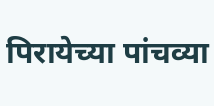पिरायेच्या पांचव्या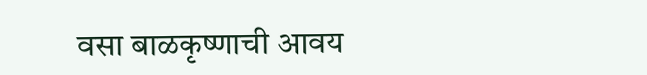वसा बाळकृष्णाची आवय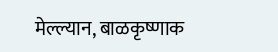मेल्ल्यान, बाळकृष्णाक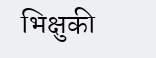भिक्षुकी